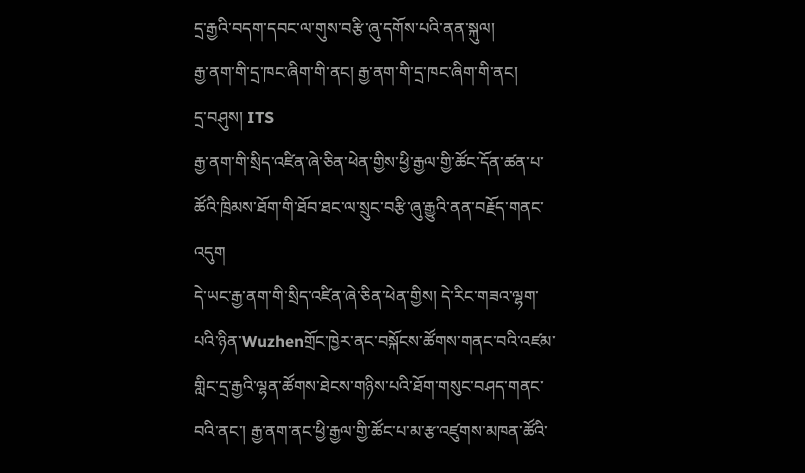དྲ་རྒྱའི་བདག་དབང་ལ་གུས་བརྩི་ཞུ་དགོས་པའི་ནན་སྐུལ།
རྒྱ་ནག་གི་དྲ་ཁང་ཞིག་གི་ནང། རྒྱ་ནག་གི་དྲ་ཁང་ཞིག་གི་ནང།
དྲ་བཤུས། ITS
རྒྱ་ནག་གི་སྲིད་འཛིན་ཞེ་ཅིན་ཕེན་གྱིས་ཕྱི་རྒྱལ་གྱི་ཚོང་དོན་ཚན་པ་ཚོའི་ཁྲིམས་ཐོག་གི་ཐོབ་ཐང་ལ་སྲུང་བརྩི་ཞུ་རྒྱུའི་ནན་བརྗོད་གནང་འདུག
དེ་ཡང་རྒྱ་ནག་གི་སྲིད་འཛིན་ཞེ་ཅིན་ཕེན་གྱིས། དེ་རིང་གཟའ་ལྷག་པའི་ཉིན་Wuzhenགྲོང་ཁྱེར་ནང་བསྐོངས་ཚོགས་གནང་བའི་འཛམ་གླིང་དྲ་རྒྱའི་ལྷན་ཚོགས་ཐེངས་གཉིས་པའི་ཐོག་གསུང་བཤད་གནང་བའི་ནང་། རྒྱ་ནག་ནང་ཕྱི་རྒྱལ་གྱི་ཚོང་པ་མ་རྩ་འཛུགས་མཁན་ཚོའི་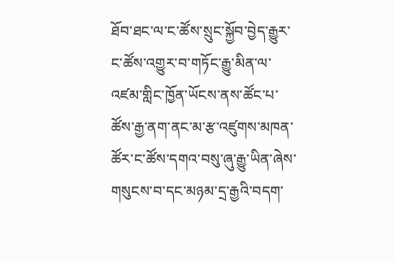ཐོབ་ཐང་ལ་ང་ཚོས་སྲུང་སྐྱོབ་བྱེད་རྒྱུར་ང་ཚོས་འགྱུར་བ་གཏོང་རྒྱུ་མིན་ལ་འཛམ་གླིང་ཁྱོན་ཡོངས་ནས་ཚོང་པ་ཚོས་རྒྱ་ནག་ནང་མ་རྩ་འཛུགས་མཁན་ཚོར་ང་ཚོས་དགའ་བསུ་ཞུ་རྒྱུ་ཡིན་ཞེས་གསུངས་བ་དང་མཉམ་དྲ་རྒྱའི་བདག་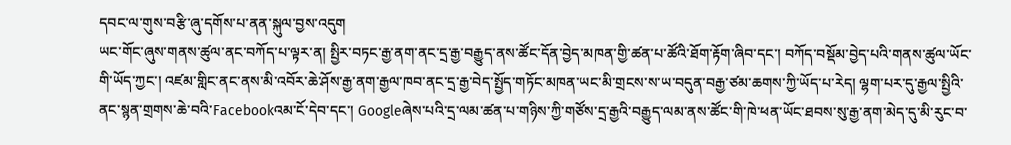དབང་ལ་གུས་བརྩི་ཞུ་དགོས་པ་ནན་སྐུལ་བྱས་འདུག
ཡང་གོང་ཞུས་གནས་ཚུལ་ནང་བཀོད་པ་ལྟར་ན། སྤྱིར་བཏང་རྒྱ་ནག་ནང་དྲ་རྒྱ་བརྒྱུད་ནས་ཚོང་དོན་བྱེད་མཁན་གྱི་ཚན་པ་ཚོའི་ཐོག་རྟོག་ཞིབ་དང་། བཀོད་བསྡོམ་བྱེད་པའི་གནས་ཚུལ་ཡོང་གི་ཡོད་ཀྱང་། འཛམ་གླིང་ནང་ནས་མི་འབོར་ཆེ་ཤོས་རྒྱ་ནག་རྒྱལ་ཁབ་ནང་དྲ་རྒྱ་བེད་སྤྱོད་གཏོང་མཁན་ཡང་མི་གྲངས་ས་ཡ་བདུན་བརྒྱ་ཙམ་ཆགས་ཀྱི་ཡོད་པ་རེད། ལྷག་པར་དུ་རྒྱལ་སྤྱིའི་ནང་སྙན་གྲགས་ཆེ་བའི་Facebookའམ་ངོ་དེབ་དང་། Googleཞེས་པའི་དྲ་ལམ་ཚན་པ་གཉིས་ཀྱི་གཙོས་དྲ་རྒྱའི་བརྒྱུད་ལམ་ནས་ཚོང་གི་ཁེ་ཕན་ཡོང་ཐབས་སུ་རྒྱ་ནག་མེད་དུ་མི་རུང་བ་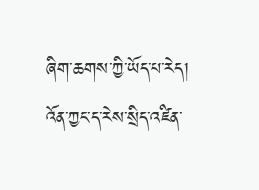ཞིག་ཆགས་ཀྱི་ཡོད་པ་རེད།
འོན་ཀྱང་ད་རེས་སྲིད་འཛིན་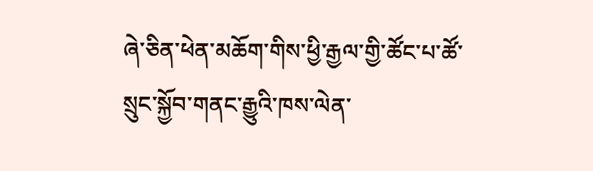ཞེ་ཅིན་ཕེན་མཆོག་གིས་ཕྱི་རྒྱལ་གྱི་ཚོང་པ་ཚོ་སྲུང་སྐྱོབ་གནང་རྒྱུའི་ཁས་ལེན་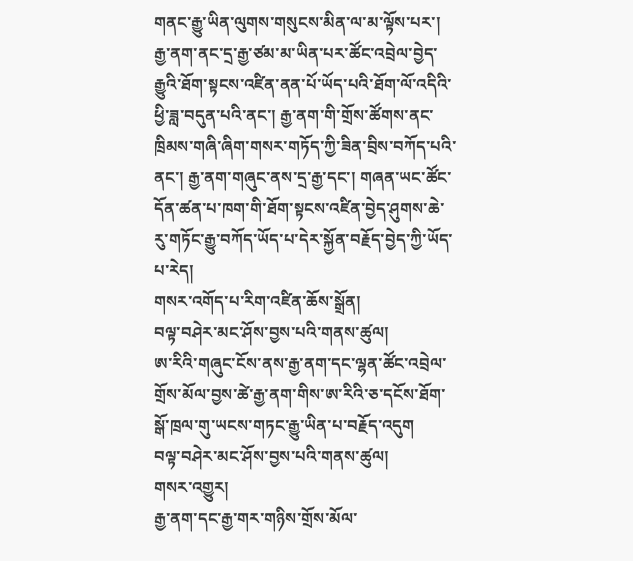གནང་རྒྱུ་ཡིན་ལུགས་གསུངས་མིན་ལ་མ་ལྟོས་པར་། རྒྱ་ནག་ནང་དྲ་རྒྱ་ཙམ་མ་ཡིན་པར་ཚོང་འབྲེལ་བྱེད་རྒྱུའི་ཐོག་སྟངས་འཛིན་ནན་པོ་ཡོད་པའི་ཐོག་ལོ་འདིའི་ཕྱི་ཟླ་བདུན་པའི་ནང་། རྒྱ་ནག་གི་གྲོས་ཚོགས་ནང་ཁྲིམས་གཞི་ཞིག་གསར་གཏོད་ཀྱི་ཟིན་བྲིས་བཀོད་པའི་ནང་། རྒྱ་ནག་གཞུང་ནས་དྲ་རྒྱ་དང་། གཞན་ཡང་ཚོང་དོན་ཚན་པ་ཁག་གི་ཐོག་སྟངས་འཛིན་བྱེད་ཤུགས་ཆེ་རུ་གཏོང་རྒྱུ་བཀོད་ཡོད་པ་དེར་སྐྱོན་བརྗོད་བྱེད་ཀྱི་ཡོད་པ་རེད།
གསར་འགོད་པ་རིག་འཛིན་ཆོས་སྒྲོན།
བལྟ་བཤེར་མང་ཤོས་བྱས་པའི་གནས་ཚུལ།
ཨ་རིའི་གཞུང་ངོས་ནས་རྒྱ་ནག་དང་ལྷན་ཚོང་འབྲེལ་གྲོས་མོལ་བྱས་ཚེ་རྒྱ་ནག་གིས་ཨ་རིའི་ཅ་དངོས་ཐོག་སྒོ་ཁྲལ་གུ་ཡངས་གཏང་རྒྱུ་ཡིན་པ་བརྗོད་འདུག
བལྟ་བཤེར་མང་ཤོས་བྱས་པའི་གནས་ཚུལ།
གསར་འགྱུར།
རྒྱ་ནག་དང་རྒྱ་གར་གཉིས་གྲོས་མོལ་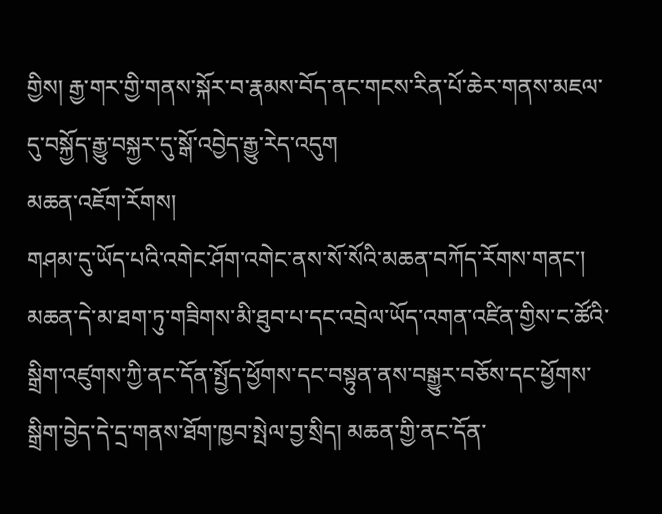གྱིས། རྒྱ་གར་གྱི་གནས་སྐོར་བ་རྣམས་བོད་ནང་གངས་རིན་པོ་ཆེར་གནས་མཇལ་དུ་བསྐྱོད་རྒྱུ་བསྐྱར་དུ་སྒོ་འབྱེད་རྒྱུ་རེད་འདུག
མཆན་འཇོག་རོགས།
གཤམ་དུ་ཡོད་པའི་འགེང་ཤོག་འགེང་ནས་སོ་སོའི་མཆན་བཀོད་རོགས་གནང་། མཆན་དེ་མ་ཐག་ཏུ་གཟིགས་མི་ཐུབ་པ་དང་འབྲེལ་ཡོད་འགན་འཛིན་གྱིས་ང་ཚོའི་སྒྲིག་འཛུགས་ཀྱི་ནང་དོན་སྤྱོད་ཕྱོགས་དང་བསྟུན་ནས་བསྒྱུར་བཅོས་དང་ཕྱོགས་སྒྲིག་བྱེད་དེ་དྲ་གནས་ཐོག་ཁྱབ་སྤེལ་བྱ་སྲིད། མཆན་གྱི་ནང་དོན་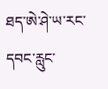ཐད་ཨེ་ཤེ་ཡ་རང་དབང་རླུང་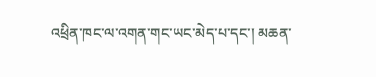འཕྲིན་ཁང་ལ་འགན་གང་ཡང་མེད་པ་དང་། མཆན་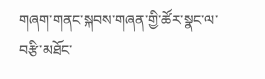གཞག་གནང་སྐབས་གཞན་གྱི་ཚོར་སྣང་ལ་བརྩི་མཐོང་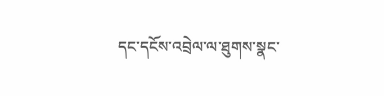དང་དངོས་འབྲེལ་ལ་ཐུགས་སྣང་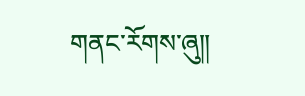གནང་རོགས་ཞུ༎